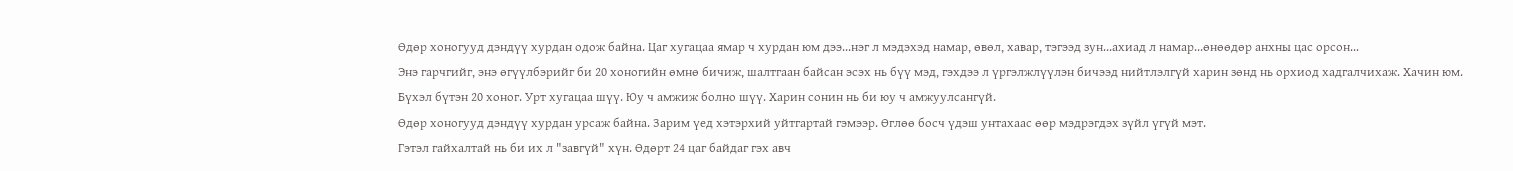Өдөр хоногууд дэндүү хурдан одож байна. Цаг хугацаа ямар ч хурдан юм дээ...нэг л мэдэхэд намар, өвөл, хавар, тэгээд зун...ахиад л намар...өнөөдөр анхны цас орсон...
Энэ гарчгийг, энэ өгүүлбэрийг би 20 хоногийн өмнө бичиж, шалтгаан байсан эсэх нь бүү мэд, гэхдээ л үргэлжлүүлэн бичээд нийтлэлгүй харин зөнд нь орхиод хадгалчихаж. Хачин юм. Бүхэл бүтэн 20 хоног. Урт хугацаа шүү. Юу ч амжиж болно шүү. Харин сонин нь би юу ч амжуулсангүй.
Өдөр хоногууд дэндүү хурдан урсаж байна. Зарим үед хэтэрхий уйтгартай гэмээр. Өглөө босч үдэш унтахаас өөр мэдрэгдэх зүйл үгүй мэт.
Гэтэл гайхалтай нь би их л "завгүй" хүн. Өдөрт 24 цаг байдаг гэх авч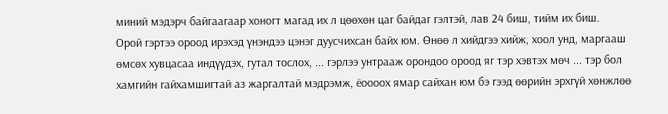миний мэдэрч байгаагаар хоногт магад их л цөөхөн цаг байдаг гэлтэй, лав 24 биш, тийм их биш.
Орой гэртээ ороод ирэхэд үнэндээ цэнэг дуусчихсан байх юм. Өнөө л хийдгээ хийж, хоол унд, маргааш өмсөх хувцасаа индүүдэх, гутал тослох, ... гэрлээ унтрааж орондоо ороод яг тэр хэвтэх мөч ... тэр бол хамгийн гайхамшигтай аз жаргалтай мэдрэмж, ёоооох ямар сайхан юм бэ гээд өөрийн эрхгүй хөнжлөө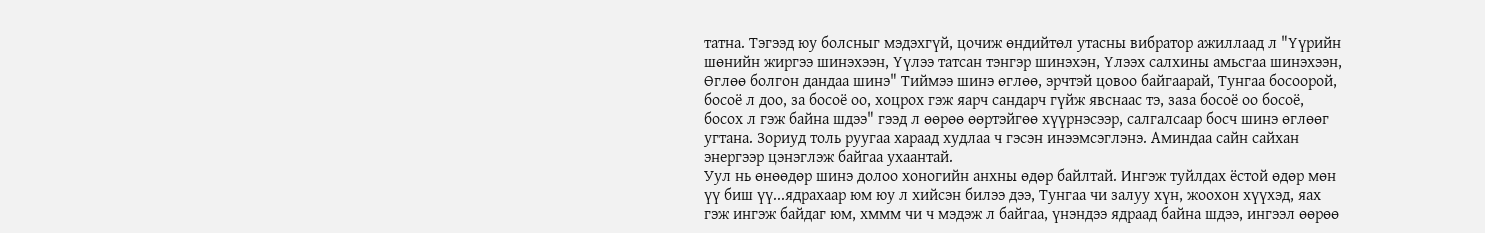татна. Тэгээд юу болсныг мэдэхгүй, цочиж өндийтөл утасны вибратор ажиллаад л "Үүрийн шөнийн жиргээ шинэхээн, Үүлээ татсан тэнгэр шинэхэн, Үлээх салхины амьсгаа шинэхээн, Өглөө болгон дандаа шинэ" Тиймээ шинэ өглөө, эрчтэй цовоо байгаарай, Тунгаа босоорой, босоё л доо, за босоё оо, хоцрох гэж яарч сандарч гүйж явснаас тэ, заза босоё оо босоё, босох л гэж байна шдээ" гээд л өөрөө өөртэйгөө хүүрнэсээр, салгалсаар босч шинэ өглөөг угтана. Зориуд толь руугаа хараад худлаа ч гэсэн инээмсэглэнэ. Аминдаа сайн сайхан энергээр цэнэглэж байгаа ухаантай.
Уул нь өнөөдөр шинэ долоо хоногийн анхны өдөр байлтай. Ингэж туйлдах ёстой өдөр мөн үү биш үү...ядрахаар юм юу л хийсэн билээ дээ, Тунгаа чи залуу хүн, жоохон хүүхэд, яах гэж ингэж байдаг юм, хммм чи ч мэдэж л байгаа, үнэндээ ядраад байна шдээ, ингээл өөрөө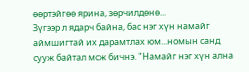өөртэйгөө ярина, зөрчилдөнө...
Зүгээр л ядарч байна, бас нэг хүн намайг аймшигтай их дарамтлах юм...номын санд сууж байтал мсж бичнэ. "Намайг нэг хүн ална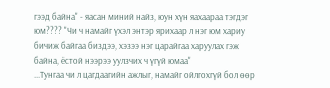гээд байна" - яасан миний найз, юун хүн яахаараа тэгдэг юм???? "Чи ч намайг үхэл энтэр ярихаар л нэг юм хариу бичиж байгаа биздээ, хэзээ нэг царайгаа харуулах гэж байна, ёстой нээрээ уулзчих ч үгүй юмаа"
...Тунгаа чи л цагдаагийн ажлыг, намайг ойлгохгүй бол өөр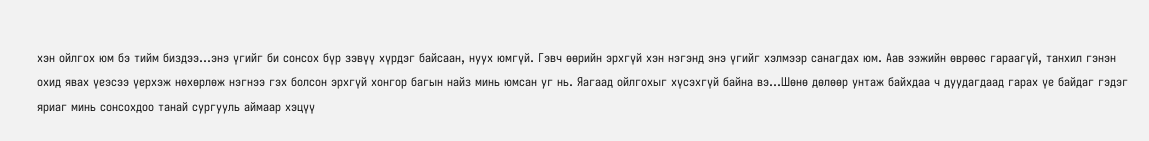хэн ойлгох юм бэ тийм биздээ...энэ үгийг би сонсох бүр зэвүү хүрдэг байсаан, нуух юмгүй. Гэвч өөрийн эрхгүй хэн нэгэнд энэ үгийг хэлмээр санагдах юм. Аав ээжийн өврөөс гараагүй, танхил гэнэн охид явах үеэсээ үерхэж нөхөрлөж нэгнээ гэх болсон эрхгүй хонгор багын найз минь юмсан уг нь. Яагаад ойлгохыг хүсэхгүй байна вэ...Шөнө дөлөөр унтаж байхдаа ч дуудагдаад гарах үе байдаг гэдэг яриаг минь сонсохдоо танай сургууль аймаар хэцүү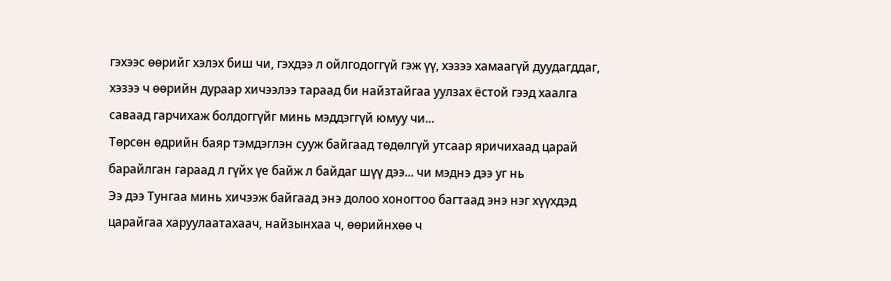гэхээс өөрийг хэлэх биш чи, гэхдээ л ойлгодоггүй гэж үү, хэзээ хамаагүй дуудагддаг, хэзээ ч өөрийн дураар хичээлээ тараад би найзтайгаа уулзах ёстой гээд хаалга саваад гарчихаж болдоггүйг минь мэддэггүй юмуу чи...
Төрсөн өдрийн баяр тэмдэглэн сууж байгаад төдөлгүй утсаар яричихаад царай барайлган гараад л гүйх үе байж л байдаг шүү дээ... чи мэднэ дээ уг нь
Ээ дээ Тунгаа минь хичээж байгаад энэ долоо хоногтоо багтаад энэ нэг хүүхдэд царайгаа харуулаатахаач, найзынхаа ч, өөрийнхөө ч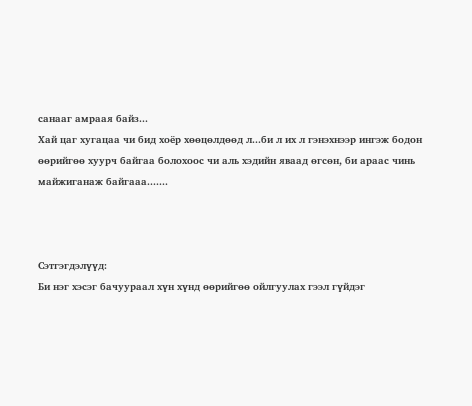санааг амраая байз...
Хай цаг хугацаа чи бид хоёр хөөцөлдөөд л...би л их л гэнэхнээр ингэж бодон өөрийгөө хуурч байгаа болохоос чи аль хэдийн яваад өгсөн, би араас чинь майжиганаж байгааа.......



Сэтгэгдэлүүд:
Би нэг хэсэг бачуураал хүн хүнд өөрийгөө ойлгуулах гээл гүйдэг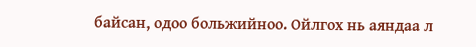байсан, одоо больжийноо. Ойлгох нь аяндаа л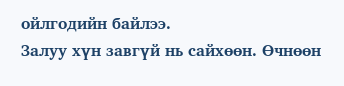ойлгодийн байлээ.
Залуу хүн завгүй нь сайхөөн. Өчнөөн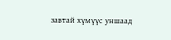завтай хүмүүс уншаад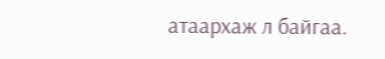атаархаж л байгаа.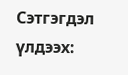Сэтгэгдэл үлдээх: